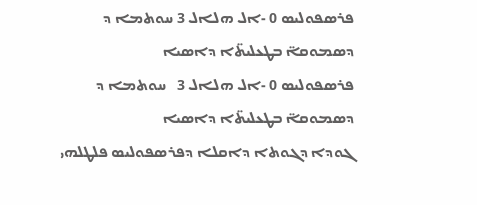ܦܪܣܦܘܠܝܣ 0 -ܐܠ ܗܠܐܠ 3 ܚܘܬܡܐ ܕ ܕܣܡܘܩܐ̈ ܒܛܥܠܝܬ̈ܐ ܕܐܣܝܐ
ܦܪܣܦܘܠܝܣ 0 -ܐܠ ܗܠܐܠ 3   ܚܘܬܡܐ ܕ ܕܣܡܘܩܐ̈ ܒܛܥܠܝܬ̈ܐ ܕܐܣܝܐ
ܓܘܕܐ ܕܓܘܬܐ ܕܐܩܠܐ ܕܦܪܣܦܘܠܝܣ ܦܠܛܠܗܝ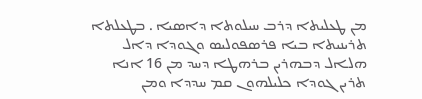ܡܢ ܛܥܠܝܬܐ ܕܪܒ ܚܝܠܘܬܐ ܕܐܣܝܐ . ܒܛܥܠܬܐ ܬܪܝܢܝܬܐ ܒܝܐ ܦܪܣܦܘܠܝܣ ܘܓܘܕܐ ܕܐܠ ܗܠܐܠ ܕܒܗܪܝܢ ܒܪܗܛܐ ܕܚܕ ܡܢ 16 ܐܢܐ ܬܪܝܢ ܓܘܕܐ ܟܠܝܠܗܘܢ ܩܡ ܚܕܕܐ ܘܡܢ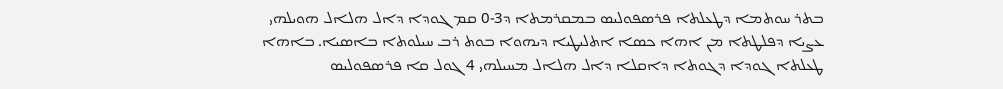ܒܬܪ ܚܘܬܡܐ ܕܛܥܠܬܐ ܦܪܣܦܘܠܝܣ ܒܡܩܪܡܬܐ ܕ3-0 ܩܡ ܓܘܕܐ ܕܐܠ ܗܠܐܠ ܗܘܝܠܗܝ ܥܨܝܐ ܕܦܠܛܬܐ ܡܢ ܐܗܐ ܟܣܐ ܐܬܠܝܛܝܐ ܕܝܗܘܐ ܒܘܬ ܪܒ ܚܝܠܘܬܐ ܒܐܣܝܐ. ܒܐܗܐ ܛܥܠܬܐ ܓܘܕܐ ܕܓܘܬܐ ܕܐܩܠܐ ܕܐܠ ܗܠܐܠ ܡܚܝܠܗܝ 4 ܓܘܠ ܩܐ ܦܪܣܦܘܠܝܣ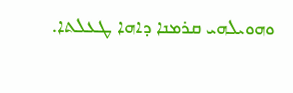ܘܗܘܝܠܗܝ ܩܪܡܢܐ ܕܐܗܐ ܛܥܠܬܐ.